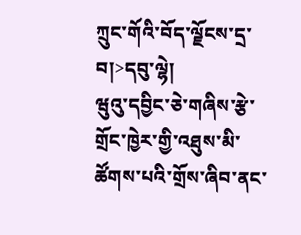ཀྲུང་གོའི་བོད་ལྗོངས་དྲ་བ།>དབུ་ལྷེ།
ཝུའུ་དབྱིང་ཅེ་གཞིས་རྩེ་གྲོང་ཁྱེར་གྱི་འཐུས་མི་ཚོགས་པའི་གྲོས་ཞིབ་ནང་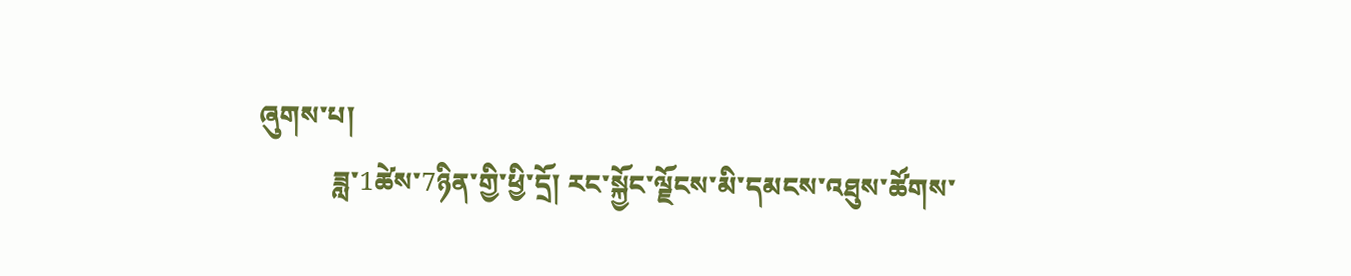ཞུགས་པ།
           ཟླ་1ཚེས་7ཉིན་གྱི་ཕྱི་དྲོ། རང་སྐྱོང་ལྗོངས་མི་དམངས་འཐུས་ཚོགས་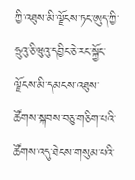ཀྱི་འཐུས་མི་ལྗོངས་ཏང་ཨུད་ཀྱི་ཧྲུའུ་ཅི་ཝུའུ་དབྱིང་ཅེ་རང་སྐྱོང་ལྗོངས་མི་དམངས་འཐུས་ཚོགས་སྐབས་བཅུ་གཅིག་པའི་ཚོགས་འདུ་ཐེངས་གསུམ་པའི་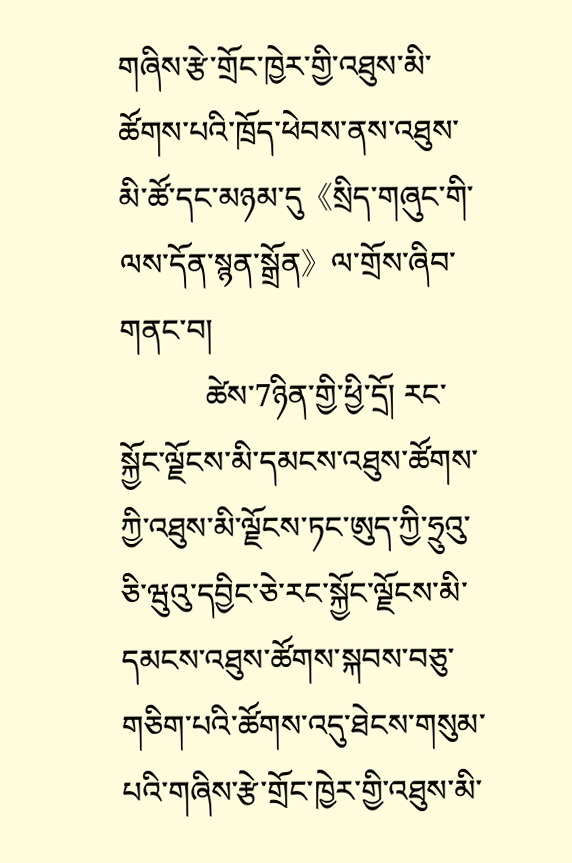གཞིས་རྩེ་གྲོང་ཁྱེར་གྱི་འཐུས་མི་ཚོགས་པའི་ཁྲོད་ཕེབས་ནས་འཐུས་མི་ཚོ་དང་མཉམ་དུ《སྲིད་གཞུང་གི་ལས་དོན་སྙན་སྒྲོན》ལ་གྲོས་ཞིབ་གནང་བ།
           ཚེས་7ཉིན་གྱི་ཕྱི་དྲོ། རང་སྐྱོང་ལྗོངས་མི་དམངས་འཐུས་ཚོགས་ཀྱི་འཐུས་མི་ལྗོངས་ཏང་ཨུད་ཀྱི་ཧྲུའུ་ཅི་ཝུའུ་དབྱིང་ཅེ་རང་སྐྱོང་ལྗོངས་མི་དམངས་འཐུས་ཚོགས་སྐབས་བཅུ་གཅིག་པའི་ཚོགས་འདུ་ཐེངས་གསུམ་པའི་གཞིས་རྩེ་གྲོང་ཁྱེར་གྱི་འཐུས་མི་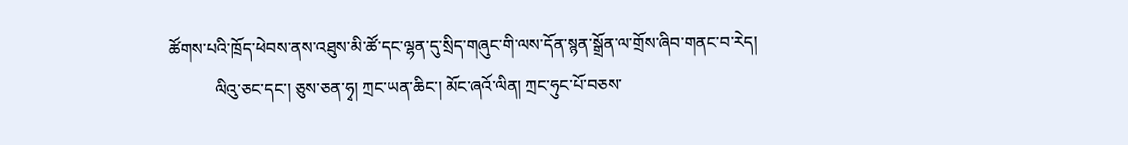ཚོགས་པའི་ཁྲོད་ཕེབས་ནས་འཐུས་མི་ཚོ་དང་ལྷན་དུ་སྲིད་གཞུང་གི་ལས་དོན་སྙན་སྒྲོན་ལ་གྲོས་ཞིབ་གནང་བ་རེད།
           ལིའུ་ཅང་དང་། ཅུས་ཅན་ཧྭ། ཀྲང་ཡན་ཆིང་། མོང་ཞའོ་ལིན། ཀྲང་ཧུང་པོ་བཅས་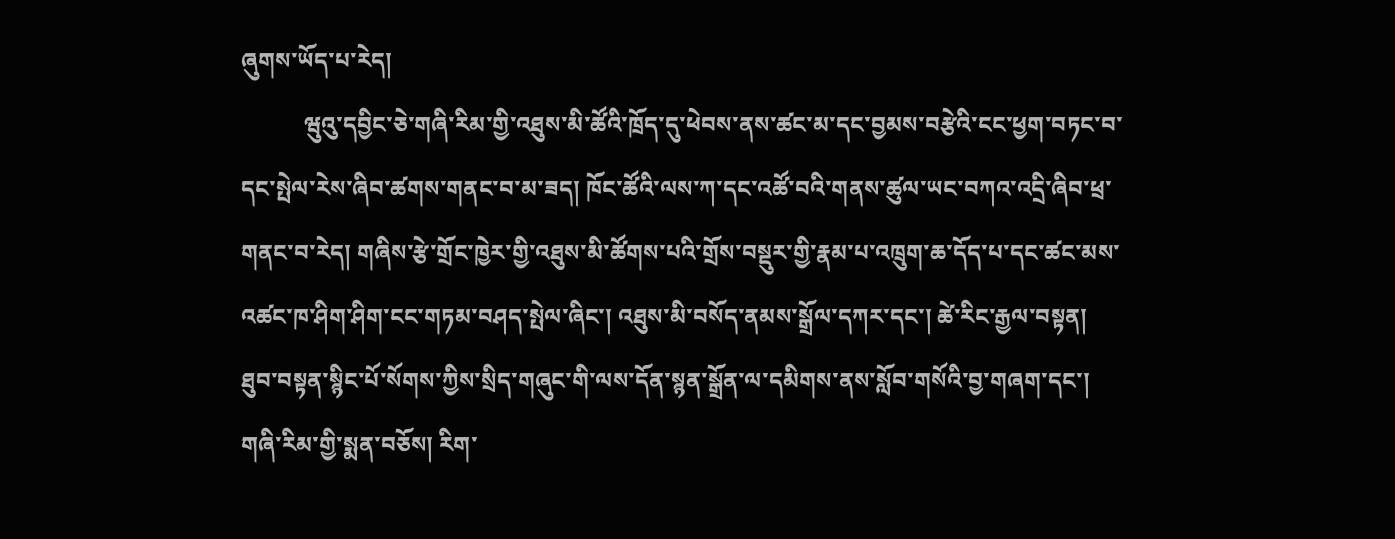ཞུགས་ཡོད་པ་རེད།
           ཝུའུ་དབྱིང་ཅེ་གཞི་རིམ་གྱི་འཐུས་མི་ཚོའི་ཁྲོད་དུ་ཕེབས་ནས་ཚང་མ་དང་བྱམས་བརྩེའི་ངང་ཕྱག་བཏང་བ་དང་སྤེལ་རེས་ཞིབ་ཚགས་གནང་བ་མ་ཟད། ཁོང་ཚོའི་ལས་ཀ་དང་འཚོ་བའི་གནས་ཚུལ་ཡང་བཀའ་འདྲི་ཞིབ་ཕྲ་གནང་བ་རེད། གཞིས་རྩེ་གྲོང་ཁྱེར་གྱི་འཐུས་མི་ཚོགས་པའི་གྲོས་བསྡུར་གྱི་རྣམ་པ་འཁྲུག་ཆ་དོད་པ་དང་ཚང་མས་འཚང་ཁ་ཤིག་ཤིག་ངང་གཏམ་བཤད་སྤེལ་ཞིང་། འཐུས་མི་བསོད་ནམས་སྒྲོལ་དཀར་དང་། ཚེ་རིང་རྒྱལ་བསྟན། ཐུབ་བསྟན་སྙིང་པོ་སོགས་ཀྱིས་སྲིད་གཞུང་གི་ལས་དོན་སྙན་སྒྲོན་ལ་དམིགས་ནས་སློབ་གསོའི་བྱ་གཞག་དང་། གཞི་རིམ་གྱི་སྨན་བཅོས། རིག་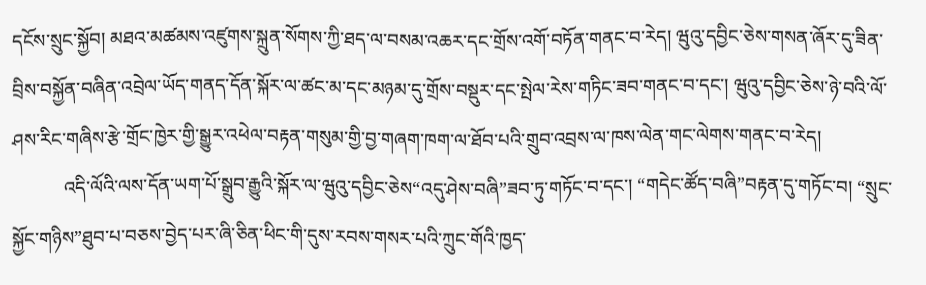དངོས་སྲུང་སྐྱོབ། མཐའ་མཚམས་འཛུགས་སྐྲུན་སོགས་ཀྱི་ཐད་ལ་བསམ་འཆར་དང་གྲོས་འགོ་བཏོན་གནང་བ་རེད། ཝུའུ་དབྱིང་ཅེས་གསན་ཞོར་དུ་ཟིན་བྲིས་བསྐྱོན་བཞིན་འབྲེལ་ཡོད་གནད་དོན་སྐོར་ལ་ཚང་མ་དང་མཉམ་དུ་གྲོས་བསྡུར་དང་སྤེལ་རེས་གཏིང་ཟབ་གནང་བ་དང་། ཝུའུ་དབྱིང་ཅེས་ཉེ་བའི་ལོ་ཤས་རིང་གཞིས་རྩེ་གྲོང་ཁྱེར་གྱི་སྒྱུར་འཕེལ་བརྟན་གསུམ་གྱི་བྱ་གཞག་ཁག་ལ་ཐོབ་པའི་གྲུབ་འབྲས་ལ་ཁས་ལེན་གང་ལེགས་གནང་བ་རེད།
           འདི་ལོའི་ལས་དོན་ཡག་པོ་སྒྲུབ་རྒྱུའི་སྐོར་ལ་ཝུའུ་དབྱིང་ཅེས“འདུ་ཤེས་བཞི”ཟབ་ཏུ་གཏོང་བ་དང་། “གདེང་ཚོད་བཞི”བརྟན་དུ་གཏོང་བ། “སྲུང་སྐྱོང་གཉིས”ཐུབ་པ་བཅས་བྱེད་པར་ཞི་ཅིན་ཕིང་གི་དུས་རབས་གསར་པའི་ཀྲུང་གོའི་ཁྱད་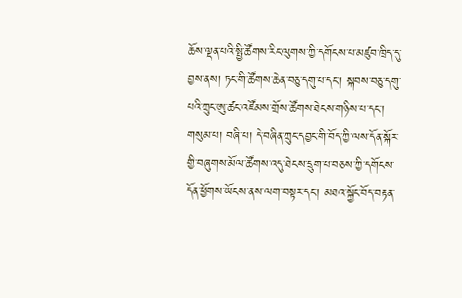ཆོས་ལྡན་པའི་སྤྱི་ཚོགས་རིང་ལུགས་ཀྱི་དགོངས་པ་མཛུབ་ཁྲིད་དུ་བྱས་ནས། ཏང་གི་ཚོགས་ཆེན་བཅུ་དགུ་པ་དང་། སྐབས་བཅུ་དགུ་པའི་ཀྲུང་ཨུ་ཚང་འཛོམས་གྲོས་ཚོགས་ཐེངས་གཉིས་པ་དང་། གསུམ་པ། བཞི་པ། དེ་བཞིན་ཀྲུང་དབྱང་གི་བོད་ཀྱི་ལས་དོན་སྐོར་གྱི་བཞུགས་མོལ་ཚོགས་འདུ་ཐེངས་དྲུག་པ་བཅས་ཀྱི་དགོངས་དོན་ཕྱོགས་ཡོངས་ནས་ལག་བསྟར་དང་། མཐའ་སྐྱོང་བོད་བརྟན་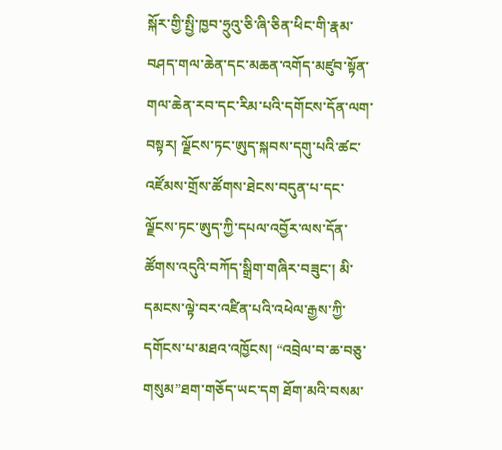སྐོར་གྱི་སྤྱི་ཁྱབ་ཧྲུའུ་ཅི་ཞི་ཅིན་ཕིང་གི་རྣམ་བཤད་གལ་ཆེན་དང་མཆན་འགོད་མཛུབ་སྟོན་གལ་ཆེན་རབ་དང་རིམ་པའི་དགོངས་དོན་ལག་བསྟར། ལྗོངས་ཏང་ཨུད་སྐབས་དགུ་པའི་ཚང་འཛོམས་གྲོས་ཚོགས་ཐེངས་བདུན་པ་དང་ལྗོངས་ཏང་ཨུད་ཀྱི་དཔལ་འབྱོར་ལས་དོན་ཚོགས་འདུའི་བཀོད་སྒྲིག་གཞིར་བཟུང་། མི་དམངས་ལྟེ་བར་འཛིན་པའི་འཕེལ་རྒྱས་ཀྱི་དགོངས་པ་མཐའ་འཁྱོངས། “འབྲེལ་བ་ཆ་བཅུ་གསུམ”ཐག་གཅོད་ཡང་དག ཐོག་མའི་བསམ་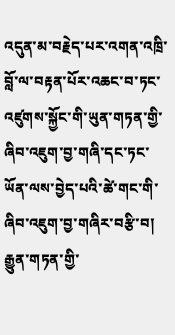འདུན་མ་བརྗེད་པར་འགན་འཁྲི་བློ་ལ་བརྟན་པོར་འཆང་བ་ཏང་འཛུགས་སྐྱོང་གི་ཡུན་གཏན་གྱི་ཞིབ་འཇུག་བྱ་གཞི་དང་ཏང་ཡོན་ལས་བྱེད་པའི་ཚེ་གང་གི་ཞིབ་འཇུག་བྱ་གཞིར་བརྩི་བ། རྒྱུན་གཏན་གྱི་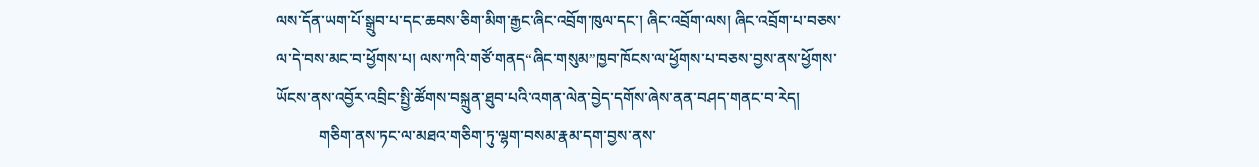ལས་དོན་ཡག་པོ་སྒྲུབ་པ་དང་ཆབས་ཅིག་མིག་རྒྱང་ཞིང་འབྲོག་ཁུལ་དང་། ཞིང་འབྲོག་ལས། ཞིང་འབྲོག་པ་བཅས་ལ་དེ་བས་མང་བ་ཕྱོགས་པ། ལས་ཀའི་གཙོ་གནད“ཞིང་གསུམ”ཁྱབ་ཁོངས་ལ་ཕྱོགས་པ་བཅས་བྱས་ནས་ཕྱོགས་ཡོངས་ནས་འབྱོར་འབྲིང་སྤྱི་ཚོགས་བསྐྲུན་ཐུབ་པའི་འགན་ལེན་བྱེད་དགོས་ཞེས་ནན་བཤད་གནང་བ་རེད།
           གཅིག་ནས་ཏང་ལ་མཐའ་གཅིག་ཏུ་ལྷག་བསམ་རྣམ་དག་བྱས་ནས་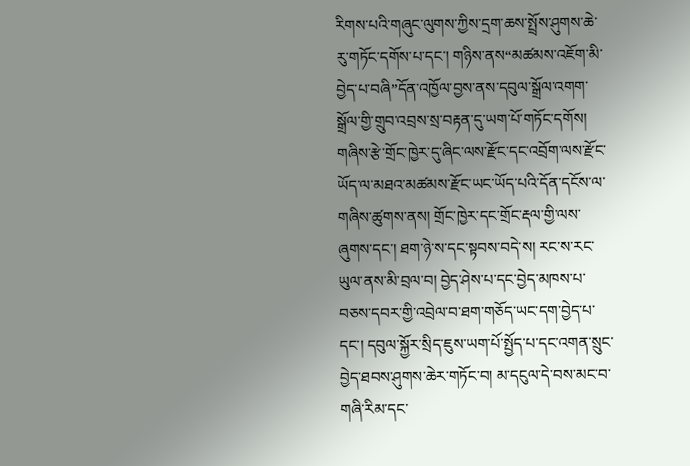རིགས་པའི་གཞུང་ལུགས་ཀྱིས་དྲག་ཆས་སྤྲོས་ཤུགས་ཆེ་རུ་གཏོང་དགོས་པ་དང་། གཉིས་ནས“མཚམས་འཇོག་མི་བྱེད་པ་བཞི”དོན་འཁྱོལ་བྱས་ནས་དབུལ་སྒྲོལ་འགག་སྒྲོལ་གྱི་གྲུབ་འབྲས་སྲ་བརྟན་དུ་ཡག་པོ་གཏོང་དགོས། གཞིས་རྩེ་གྲོང་ཁྱེར་དུ་ཞིང་ལས་རྫོང་དང་འབྲོག་ལས་རྫོང་ཡོད་ལ་མཐའ་མཚམས་རྫོང་ཡང་ཡོད་པའི་དོན་དངོས་ལ་གཞིས་ཚུགས་ནས། གྲོང་ཁྱེར་དང་གྲོང་རྡལ་གྱི་ལས་ཞུགས་དང་། ཐག་ཉེ་ས་དང་སྟབས་བདེ་ས། རང་ས་རང་ཡུལ་ནས་མི་བྲལ་བ། བྱེད་ཤེས་པ་དང་བྱེད་མཁས་པ་བཅས་དབར་གྱི་འབྲེལ་བ་ཐག་གཅོད་ཡང་དག་བྱེད་པ་དང་། དབུལ་སྐྱོར་སྲིད་ཇུས་ཡག་པོ་སྤྱོད་པ་དང་འགན་སྲུང་བྱེད་ཐབས་ཤུགས་ཆེར་གཏོང་བ། མ་དངུལ་དེ་བས་མང་བ་གཞི་རིམ་དང་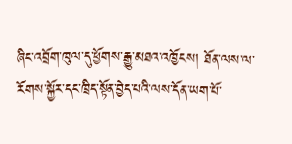ཞིང་འབྲོག་ཁུལ་དུ་ཕྱོགས་རྒྱུ་མཐའ་འཁྱོངས། ཐོན་ལས་ལ་རོགས་སྐྱོར་དང་ཁྲིད་སྟོན་བྱེད་པའི་ལས་དོན་ཡག་པོ་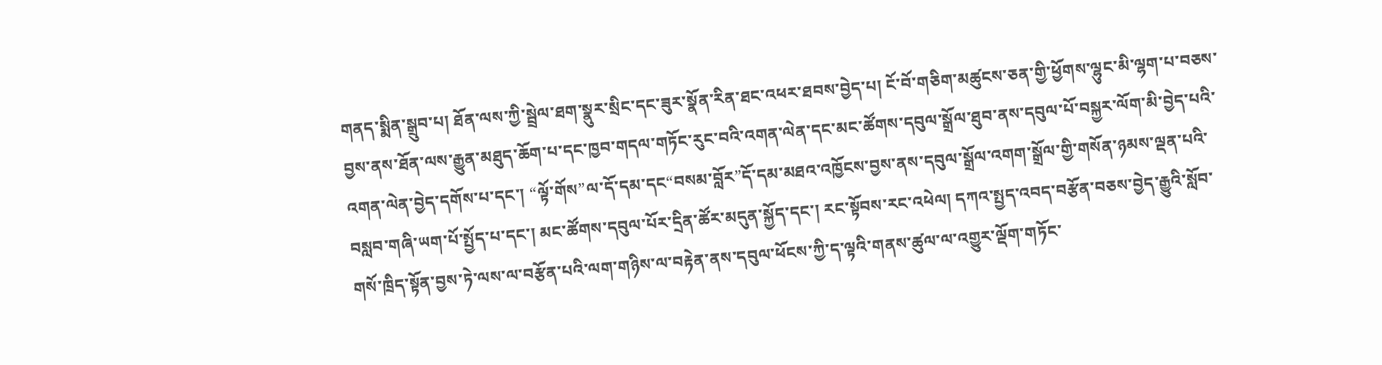གནད་སྨིན་སྒྲུབ་པ། ཐོན་ལས་ཀྱི་སྦྲེལ་ཐག་སྣུར་སྲིང་དང་ཟུར་སྣོན་རིན་ཐང་འཕར་ཐབས་བྱེད་པ། ངོ་བོ་གཅིག་མཚུངས་ཅན་གྱི་ཕྱོགས་ལྷུང་མི་ལྷག་པ་བཅས་བྱས་ནས་ཐོན་ལས་རྒྱུན་མཐུད་ཆོག་པ་དང་ཁྱབ་གདལ་གཏོང་རུང་བའི་འགན་ལེན་དང་མང་ཚོགས་དབུལ་སྒྲོལ་ཐུབ་ནས་དབུལ་པོ་བསྐྱར་ལོག་མི་བྱེད་པའི་འགན་ལེན་བྱེད་དགོས་པ་དང་། “ལྟོ་གོས”ལ་དོ་དམ་དང“བསམ་བློར”དོ་དམ་མཐའ་འཁྱོངས་བྱས་ནས་དབུལ་སྒྲོལ་འགག་སྒྲོལ་གྱི་གསོན་ཉམས་ལྡན་པའི་བསླབ་གཞི་ཡག་པོ་སྤྱོད་པ་དང་། མང་ཚོགས་དབུལ་པོར་དྲིན་ཚོར་མདུན་སྐྱོད་དང་། རང་སྟོབས་རང་འཕེལ། དཀའ་སྤྱད་འབད་བརྩོན་བཅས་བྱེད་རྒྱུའི་སློབ་གསོ་ཁྲིད་སྟོན་བྱས་ཏེ་ལས་ལ་བརྩོན་པའི་ལག་གཉིས་ལ་བརྟེན་ནས་དབུལ་ཕོངས་ཀྱི་ད་ལྟའི་གནས་ཚུལ་ལ་འགྱུར་ལྡོག་གཏོང་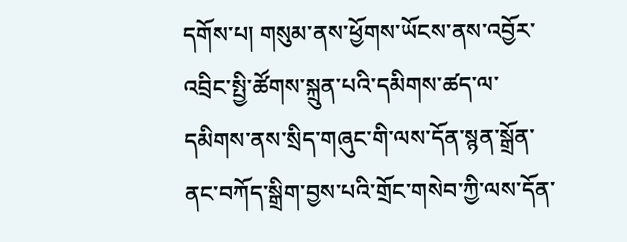དགོས་པ། གསུམ་ནས་ཕྱོགས་ཡོངས་ནས་འབྱོར་འབྲིང་སྤྱི་ཚོགས་སྐྲུན་པའི་དམིགས་ཚད་ལ་དམིགས་ནས་སྲིད་གཞུང་གི་ལས་དོན་སྙན་སྒྲོན་ནང་བཀོད་སྒྲིག་བྱས་པའི་གྲོང་གསེབ་ཀྱི་ལས་དོན་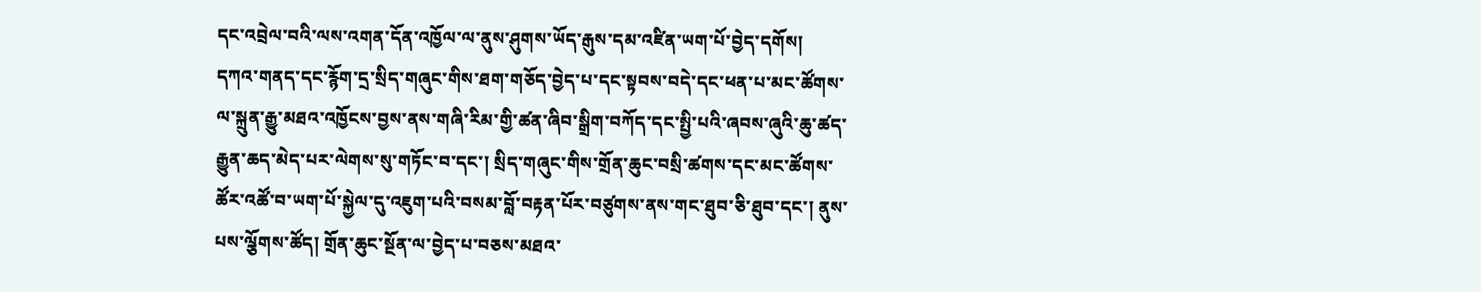དང་འབྲེལ་བའི་ལས་འགན་དོན་འཁྱོལ་ལ་ནུས་ཤུགས་ཡོད་རྒུས་དམ་འཛིན་ཡག་པོ་བྱེད་དགོས། དཀའ་གནད་དང་རྙོག་དྲ་སྲིད་གཞུང་གིས་ཐག་གཅོད་བྱེད་པ་དང་སྟབས་བདེ་དང་ཕན་པ་མང་ཚོགས་ལ་སྐྲུན་རྒྱུ་མཐའ་འཁྱོངས་བྱས་ནས་གཞི་རིམ་གྱི་ཚན་ཞིབ་སྒྲིག་བཀོད་དང་སྤྱི་པའི་ཞབས་ཞུའི་ཆུ་ཚད་རྒྱུན་ཆད་མེད་པར་ལེགས་སུ་གཏོང་བ་དང་། སྲིད་གཞུང་གིས་གྲོན་ཆུང་བསྲི་ཚགས་དང་མང་ཚོགས་ཚོར་འཚོ་བ་ཡག་པོ་སྐྱེལ་དུ་འཇུག་པའི་བསམ་བློ་བརྟན་པོར་བཙུགས་ནས་གང་ཐུབ་ཅི་ཐུབ་དང་། ནུས་པས་ལྕོགས་ཚོད། གྲོན་ཆུང་སྔོན་ལ་བྱེད་པ་བཅས་མཐའ་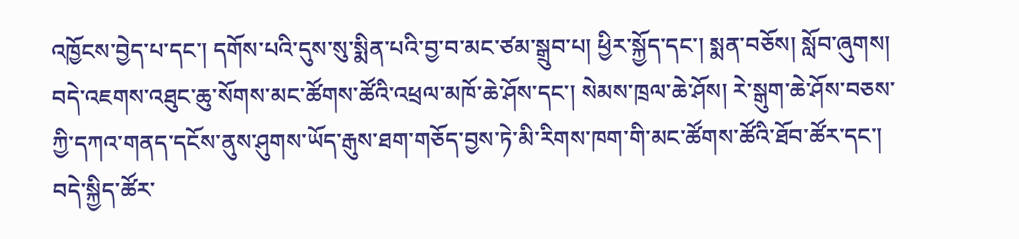འཁྱོངས་བྱེད་པ་དང་། དགོས་པའི་དུས་སུ་སྨིན་པའི་བྱ་བ་མང་ཙམ་སྒྲུབ་པ། ཕྱིར་སྐྱོད་དང་། སྨན་བཅོས། སློབ་ཞུགས། བདེ་འཇགས་འཐུང་ཆུ་སོགས་མང་ཚོགས་ཚོའི་འཕྲལ་མཁོ་ཆེ་ཤོས་དང་། སེམས་ཁྲལ་ཆེ་ཤོས། རེ་སྒུག་ཆེ་ཤོས་བཅས་ཀྱི་དཀའ་གནད་དངོས་ནུས་ཤུགས་ཡོད་རྒུས་ཐག་གཅོད་བྱས་ཏེ་མི་རིགས་ཁག་གི་མང་ཚོགས་ཚོའི་ཐོབ་ཚོར་དང་། བདེ་སྐྱིད་ཚོར་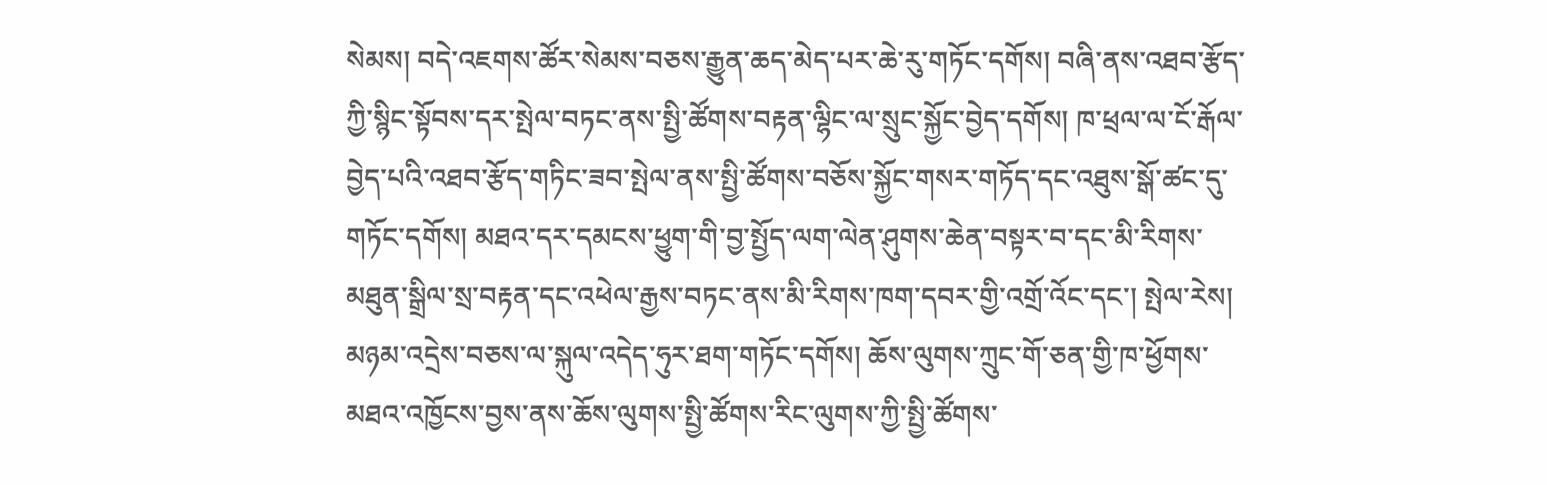སེམས། བདེ་འཇགས་ཚོར་སེམས་བཅས་རྒྱུན་ཆད་མེད་པར་ཆེ་རུ་གཏོང་དགོས། བཞི་ནས་འཐབ་རྩོད་ཀྱི་སྙིང་སྟོབས་དར་སྤེལ་བཏང་ནས་སྤྱི་ཚོགས་བརྟན་ལྷིང་ལ་སྲུང་སྐྱོང་བྱེད་དགོས། ཁ་ཕྲལ་ལ་ངོ་རྒོལ་བྱེད་པའི་འཐབ་རྩོད་གཏིང་ཟབ་སྤེལ་ནས་སྤྱི་ཚོགས་བཅོས་སྐྱོང་གསར་གཏོད་དང་འཐུས་སྒོ་ཚང་དུ་གཏོང་དགོས། མཐའ་དར་དམངས་ཕྱུག་གི་བྱ་སྤྱོད་ལག་ལེན་ཤུགས་ཆེན་བསྟར་བ་དང་མི་རིགས་མཐུན་སྒྲིལ་སྲ་བརྟན་དང་འཕེལ་རྒྱས་བཏང་ནས་མི་རིགས་ཁག་དབར་གྱི་འགྲོ་འོང་དང་། སྤེལ་རེས། མཉམ་འདྲེས་བཅས་ལ་སྐུལ་འདེད་ཧུར་ཐག་གཏོང་དགོས། ཆོས་ལུགས་ཀྲུང་གོ་ཅན་གྱི་ཁ་ཕྱོགས་མཐའ་འཁྱོངས་བྱས་ནས་ཆོས་ལུགས་སྤྱི་ཚོགས་རིང་ལུགས་ཀྱི་སྤྱི་ཚོགས་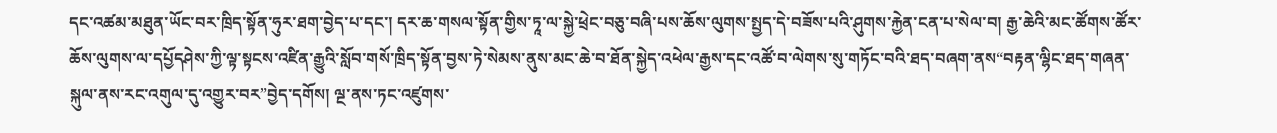དང་འཚམ་མཐུན་ཡོང་བར་ཁྲིད་སྟོན་ཧུར་ཐག་བྱེད་པ་དང་། དར་ཆ་གསལ་སྟོན་གྱིས་ཏཱ་ལ་སྐྱེ་ཕྲེང་བཅུ་བཞི་པས་ཆོས་ལུགས་སྤྱད་དེ་བཟོས་པའི་ཤུགས་རྐྱེན་ངན་པ་སེལ་བ། རྒྱ་ཆེའི་མང་ཚོགས་ཚོར་ཆོས་ལུགས་ལ་དཔྱོདཤེས་ཀྱི་ལྟ་སྟངས་འཛིན་རྒྱུའི་སློབ་གསོ་ཁྲིད་སྟོན་བྱས་ཏེ་སེམས་ནུས་མང་ཆེ་བ་ཐོན་སྐྱེད་འཕེལ་རྒྱས་དང་འཚོ་བ་ལེགས་སུ་གཏོང་བའི་ཐད་བཞག་ནས“བརྟན་ལྷིང་ཐད་གཞན་སྐུལ་ནས་རང་འགུལ་དུ་འགྱུར་བར”བྱེད་དགོས། ལྔ་ནས་ཏང་འཛུགས་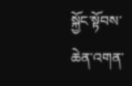སྐྱོང་སྟོབས་ཆེན་འགན་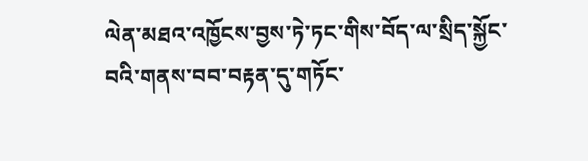ལེན་མཐའ་འཁྱོངས་བྱས་ཏེ་ཏང་གིས་བོད་ལ་སྲིད་སྐྱོང་བའི་གནས་བབ་བརྟན་དུ་གཏོང་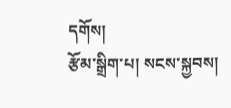དགོས།
རྩོམ་སྒྲིག་པ། སངས་སྐྱབས།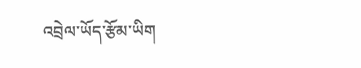འབྲེལ་ཡོད་རྩོམ་ཡིག